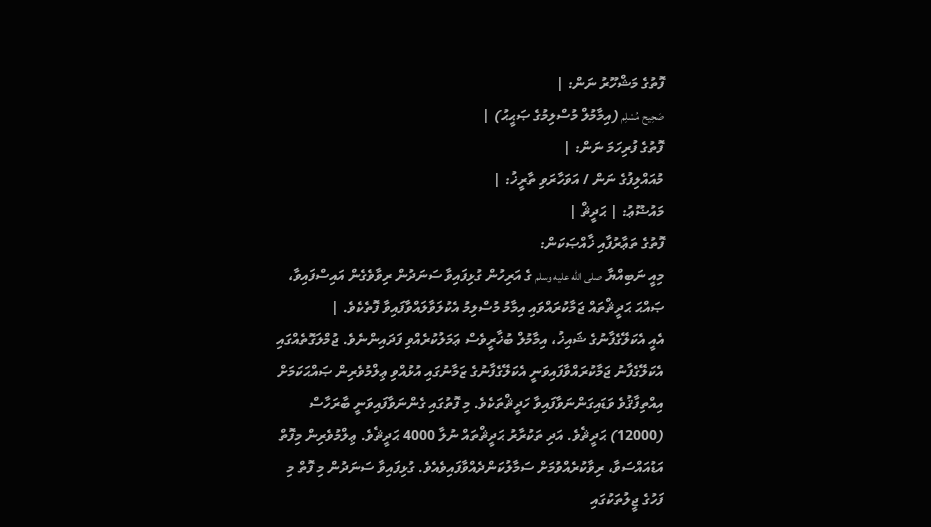ފޮތުގެ މަޝްހޫރު ނަން: |
صَحِيح مُسْلِم (އިމާމުލް މުސްލިމުގެ ޞަޙީޙު) |
ފޮތުގެ ފުރިހަމަ ނަން: |
މުއައްލިފުގެ ނަން / އަވަހާރަވި ތާރީޚު: |
މައުޟޫޢު: | ޙަދީޘް |
ފޮތުގެ ތަޢާރުފާއި ޚާއްޞަކަން:
މިއީ ނަބިއްޔާ صلى الله عليه وسلم ގެ އަރިހުން ގުޅިފައިވާ ސަނަދުން ރިވާވެގެން އައިސްފައިވާ، ޞައްޙަ ޙަދީޘްތައް ޖަމާކުރައްވައި އިމާމު މުސްލިމު އެކުލަވާލައްވާފައިވާ ފޮތެކެވެ. |
އެއީ އެކަލޭގެފާނުގެ ޝައިޚު، އިމާމުލް ބުޚާރީވެސް ޢަމަލުކުރެއްވި ފަދައިންނެވެ. ޖުމްލަގޮތެއްގައި އެކަލޭގެފާނު ޖަމާކުރައްވާފައިވަނީ އެކަލޭގެފާނުގެ ޒަމާނުގައި އުޅުއްވި ޢިލްމުވެރިން ޞައްޙަކަމަށް އިއްތިފާޤުވެ ވަޑައިގަންނަވާފައިވާ ހަދީޘްތަކެވެ. މި ފޮތުގައި ގެންނަވާފައިވަނީ ބާރަހާސް (12000) ޙަދީޘެވެ. އަދި ތަކުރާރު ޙަދީޘްތައް ނުލާ 4000 ޙަދީޘެވެ. ޢިލްމުވެރިން މިފޮތް އަޑުއައްސަވާ، ރިވާކުރެއްވުމަށް ސަމާލުކަންދެއްވާފައިވެއެވެ. ގުޅިފައިވާ ސަނަދުން މި ފޮތް މި ފަހުގެ ޖީލުތަކުގައި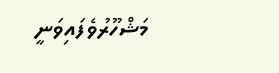މަޝްހޫރުވެފައިވަނީ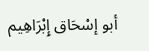أبو إسْحَاق إِبْرَاهِيم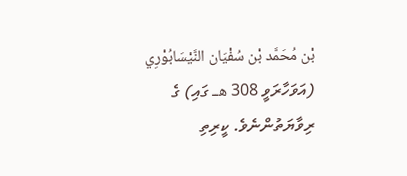بْن مُحَمَّد بْن سُفْيَان النَّيْسَابُوْرِي (އަވަހާރަވީ 308 هــ ގައި) ގެ ރިވާޔަތުންނެވެ. ކީރިތި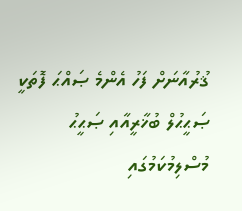ޤުރުއާނަށް ފަހު އެންމެ ޞައްޙަ ފޮތަކީ ޞަޙީޙުލް ބުޚާރީއާއި ޞަޙީޙު މުސްލިމުކަމުގައި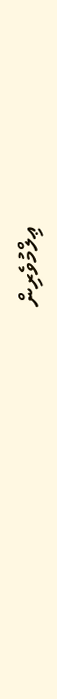ޢިލްމުވެރިން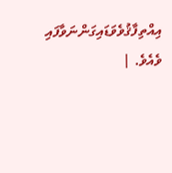އިއްތިފާޤުވެވަޑައިގަންނަވާފައި ވެއެވެ. |